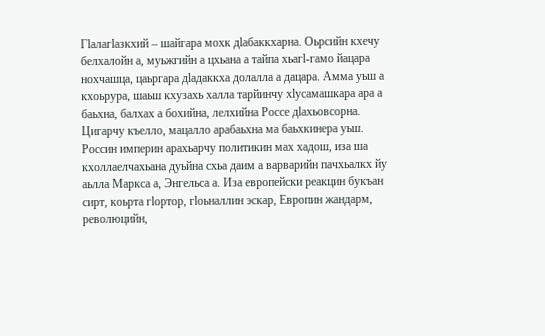Гӏалагӏазкхий – шайгара мохк дӏабаккхарна. Оьрсийн кхечу белхалойн а, муьжгийн а цхьана а тайпа хьагӏ-гамо йацара нохчашца, цаьргара дӏадаккха долалла а дацара. Амма уьш а кхоьрура, шаьш кхузахь халла тарйинчу хӏусамашкара ара а баьхна, балхах а бохийна, лелхийна Россе дӏахьовсорна. Цигарчу къелло, мацалло арабаьхна ма баьхкинера уьш.
Россин империн арахьарчу политикин мах хадош, иза ша кхоллаелчахьана дуьйна схьа даим а варварийн пачхьалкх йу аьлла Маркса а, Энгельса а. Иза европейски реакцин букъан сирт, коьрта гӏортор, гӏоьналлин эскар, Европин жандарм, революцийн,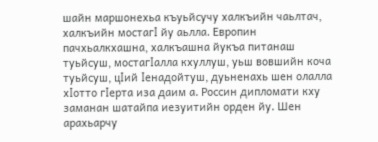шайн маршонехьа къуьйсучу халкъийн чаьлтач, халкъийн мостагӏ йу аьлла. Европин пачхьалкхашна, халкъашна йукъа питанаш туьйсуш, мостагӏалла кхуллуш, уьш вовшийн коча туьйсуш, цӏий ӏенадойтуш, дуьненахь шен олалла хӏотто гӏерта иза даим а. Россин дипломати кху заманан шатайпа иезуитийн орден йу. Шен арахьарчу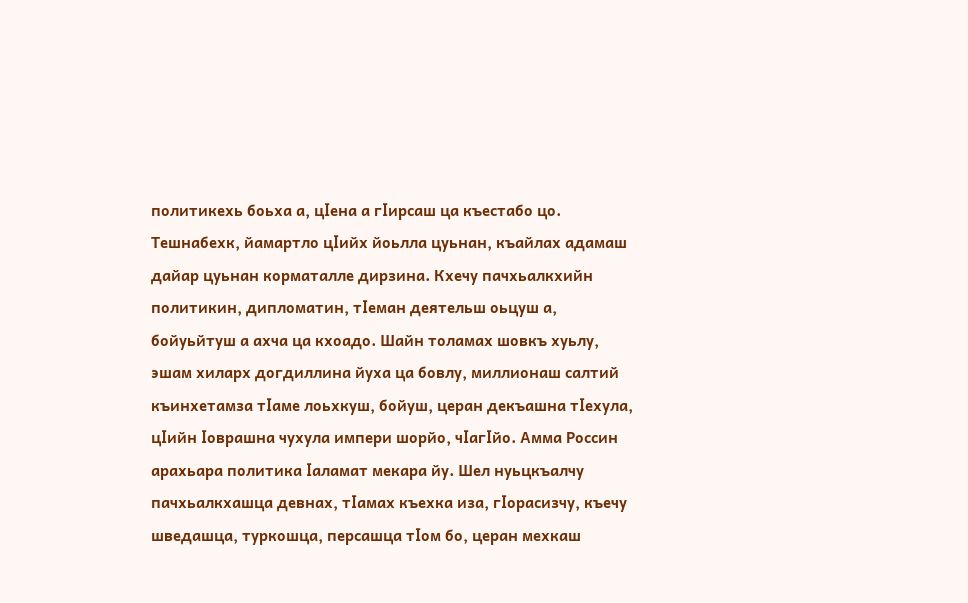политикехь боьха а, цӏена а гӏирсаш ца къестабо цо. Тешнабехк, йамартло цӏийх йоьлла цуьнан, къайлах адамаш дайар цуьнан корматалле дирзина. Кхечу пачхьалкхийн политикин, дипломатин, тӏеман деятельш оьцуш а, бойуьйтуш а ахча ца кхоадо. Шайн толамах шовкъ хуьлу, эшам хиларх догдиллина йуха ца бовлу, миллионаш салтий къинхетамза тӏаме лоьхкуш, бойуш, церан декъашна тӏехула, цӏийн ӏоврашна чухула импери шорйо, чӏагӏйо. Амма Россин арахьара политика ӏаламат мекара йу. Шел нуьцкъалчу пачхьалкхашца девнах, тӏамах къехка иза, гӏорасизчу, къечу шведашца, туркошца, персашца тӏом бо, церан мехкаш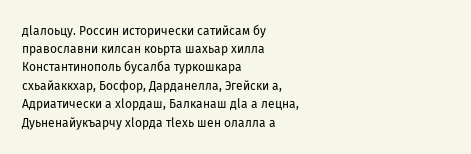дӏалоьцу. Россин исторически сатийсам бу православни килсан коьрта шахьар хилла Константинополь бусалба туркошкара схьайаккхар, Босфор, Дарданелла, Эгейски а, Адриатически а хӏордаш, Балканаш дӏа а лецна, Дуьненайукъарчу хӏорда тӏехь шен олалла а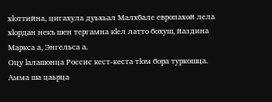хӏоттийна, цигахула дуьхьал Малхбале европахой лела хӏордан некъ шен тергамна кӏел латто бохуш, йаздина Маркса а, Энгельса а.
Оцу ӏалашонца Россис кест-кеста тӏом бора туркошца. Амма ша цаьрца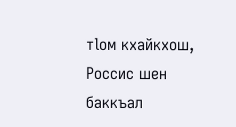тӏом кхайкхош, Россис шен баккъал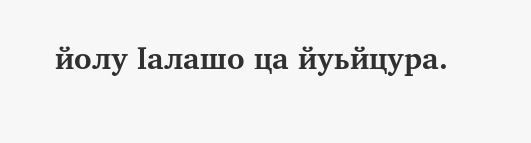йолу ӏалашо ца йуьйцура.